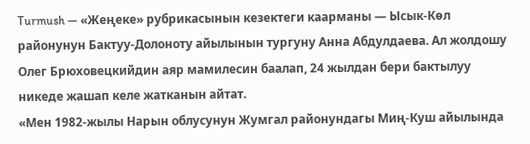Turmush — «Жеңеке» рубрикасынын кезектеги каарманы — Ысык-Көл районунун Бактуу-Долоноту айылынын тургуну Анна Абдулдаева. Ал жолдошу Олег Брюховецкийдин аяр мамилесин баалап, 24 жылдан бери бактылуу никеде жашап келе жатканын айтат.
«Мен 1982-жылы Нарын облусунун Жумгал районундагы Миң-Куш айылында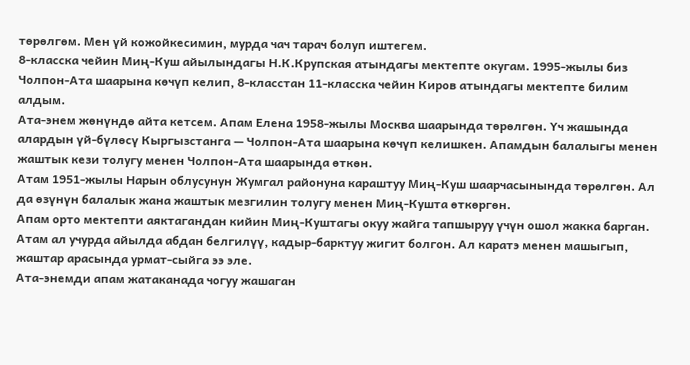төрөлгөм. Мен үй кожойкесимин, мурда чач тарач болуп иштегем.
8-класска чейин Миң-Куш айылындагы Н.К.Крупская атындагы мектепте окугам. 1995-жылы биз Чолпон-Ата шаарына көчүп келип, 8-класстан 11-класска чейин Киров атындагы мектепте билим алдым.
Ата-энем жөнүндө айта кетсем. Апам Елена 1958-жылы Москва шаарында төрөлгөн. Үч жашында алардын үй-бүлөсү Кыргызстанга — Чолпон-Ата шаарына көчүп келишкен. Апамдын балалыгы менен жаштык кези толугу менен Чолпон-Ата шаарында өткөн.
Атам 1951-жылы Нарын облусунун Жумгал районуна караштуу Миң-Куш шаарчасынында төрөлгөн. Ал да өзүнүн балалык жана жаштык мезгилин толугу менен Миң-Кушта өткөргөн.
Апам орто мектепти аяктагандан кийин Миң-Куштагы окуу жайга тапшыруу үчүн ошол жакка барган. Атам ал учурда айылда абдан белгилүү, кадыр-барктуу жигит болгон. Ал каратэ менен машыгып, жаштар арасында урмат-сыйга ээ эле.
Ата-энемди апам жатаканада чогуу жашаган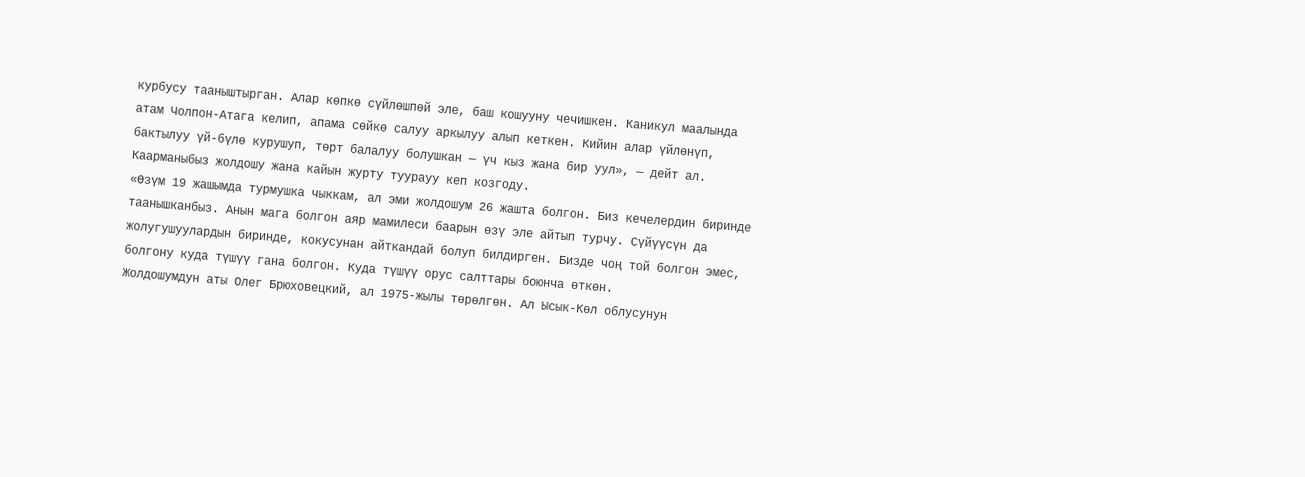курбусу тааныштырган. Алар көпкө сүйлөшпөй эле, баш кошууну чечишкен. Каникул маалында атам Чолпон-Атага келип, апама сөйкө салуу аркылуу алып кеткен. Кийин алар үйлөнүп, бактылуу үй-бүлө курушуп, төрт балалуу болушкан — үч кыз жана бир уул», — дейт ал.
Каарманыбыз жолдошу жана кайын журту туурауу кеп козгоду.
«Өзүм 19 жашымда турмушка чыккам, ал эми жолдошум 26 жашта болгон. Биз кечелердин биринде таанышканбыз. Анын мага болгон аяр мамилеси баарын өзү эле айтып турчу. Сүйүүсүн да жолугушуулардын биринде, кокусунан айткандай болуп билдирген. Бизде чоң той болгон эмес, болгону куда түшүү гана болгон. Куда түшүү орус салттары боюнча өткөн.
Жолдошумдун аты Олег Брюховецкий, ал 1975-жылы төрөлгөн. Ал Ысык-Көл облусунун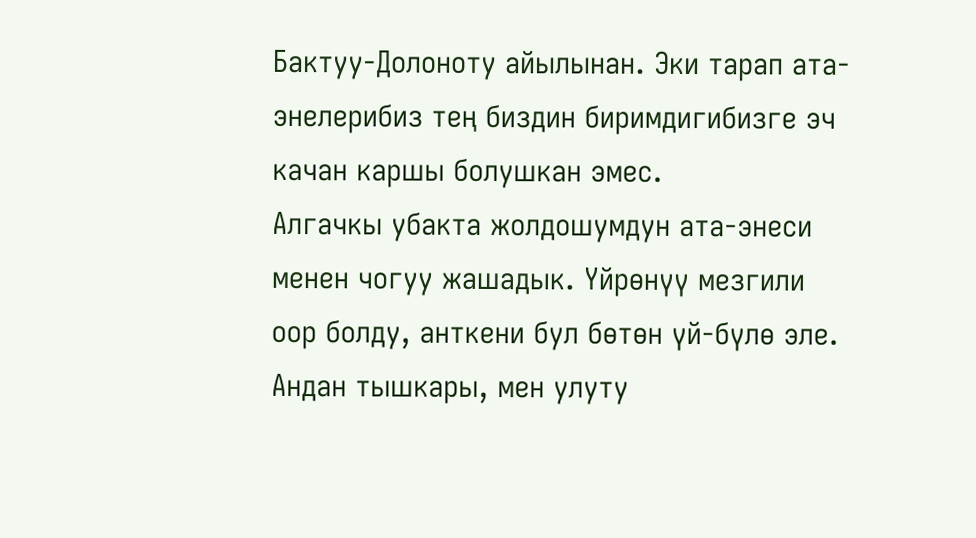Бактуу-Долоноту айылынан. Эки тарап ата-энелерибиз тең биздин биримдигибизге эч качан каршы болушкан эмес.
Алгачкы убакта жолдошумдун ата-энеси менен чогуу жашадык. Үйрөнүү мезгили оор болду, анткени бул бөтөн үй-бүлө эле. Андан тышкары, мен улуту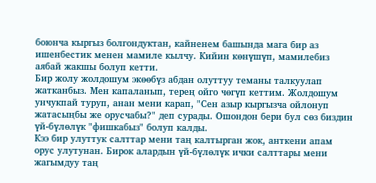боюнча кыргыз болгондуктан, кайненем башында мага бир аз ишенбестик менен мамиле кылчу. Кийин көнүшүп, мамилебиз аябай жакшы болуп кетти.
Бир жолу жолдошум экөөбүз абдан олуттуу теманы талкуулап жатканбыз. Мен капаланып, терең ойго чөгүп кеттим. Жолдошум унчукпай туруп, анан мени карап, "Сен азыр кыргызча ойлонуп жатасыңбы же орусчабы?" деп сурады. Ошондон бери бул сөз биздин үй-бүлөлүк "фишкабыз" болуп калды.
Кээ бир улуттук салттар мени таң калтырган жок, анткени апам орус улутунан. Бирок алардын үй-бүлөлүк ички салттары мени жагымдуу таң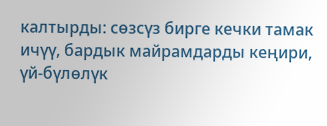калтырды: сөзсүз бирге кечки тамак ичүү, бардык майрамдарды кеңири, үй-бүлөлүк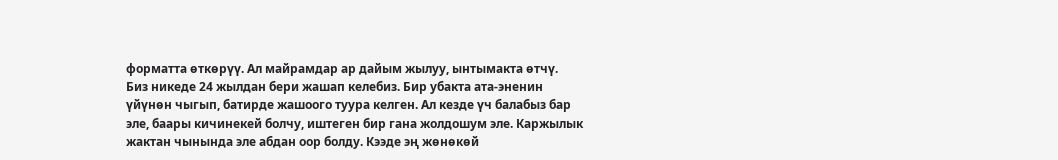форматта өткөрүү. Ал майрамдар ар дайым жылуу, ынтымакта өтчү.
Биз никеде 24 жылдан бери жашап келебиз. Бир убакта ата-эненин үйүнөн чыгып, батирде жашоого туура келген. Ал кезде үч балабыз бар эле, баары кичинекей болчу, иштеген бир гана жолдошум эле. Каржылык жактан чынында эле абдан оор болду. Кээде эң жөнөкөй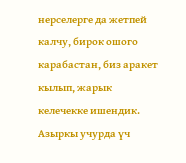нерселерге да жетпей калчу, бирок ошого карабастан, биз аракет кылып, жарык келечекке ишендик.
Азыркы учурда үч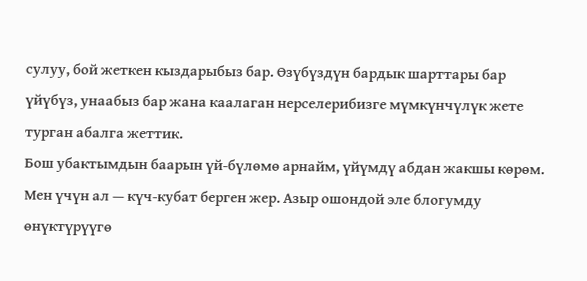сулуу, бой жеткен кыздарыбыз бар. Өзүбүздүн бардык шарттары бар үйүбүз, унаабыз бар жана каалаган нерселерибизге мүмкүнчүлүк жете турган абалга жеттик.
Бош убактымдын баарын үй-бүлөмө арнайм, үйүмдү абдан жакшы көрөм. Мен үчүн ал — күч-кубат берген жер. Азыр ошондой эле блогумду өнүктүрүүгө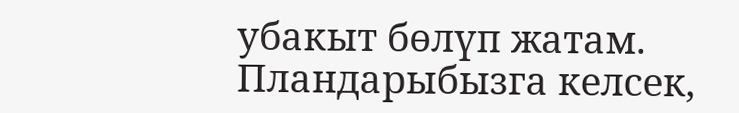убакыт бөлүп жатам.
Пландарыбызга келсек,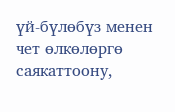үй-бүлөбүз менен чет өлкөлөргө саякаттоону,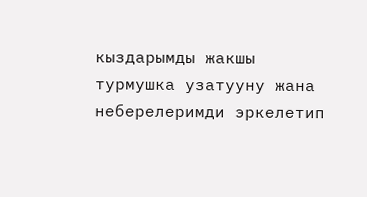кыздарымды жакшы турмушка узатууну жана неберелеримди эркелетип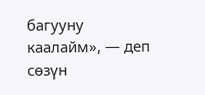багууну каалайм», — деп сөзүн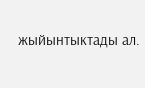жыйынтыктады ал.